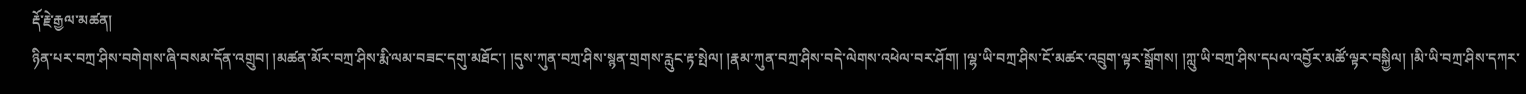རྡོ་རྗེ་རྒྱལ་མཚན།
ཉིན་པར་བཀྲ་ཤིས་བགེགས་ཞི་བསམ་དོན་འགྲུབ། །མཚན་མོར་བཀྲ་ཤིས་རྨི་ལམ་བཟང་དགུ་མཐོང་། །དུས་ཀུན་བཀྲ་ཤིས་སྙན་གྲགས་རླུང་རྟ་སྤེལ། །རྣམ་ཀུན་བཀྲ་ཤིས་བདེ་ལེགས་འཕེལ་བར་ཤོག། །ལྷ་ཡི་བཀྲ་ཤིས་ངོ་མཚར་འབྲུག་ལྟར་སྒྲོགས། །ཀླུ་ཡི་བཀྲ་ཤིས་དཔལ་འབྱོར་མཚོ་ལྟར་བསྐྱིལ། །མི་ཡི་བཀྲ་ཤིས་དཀར་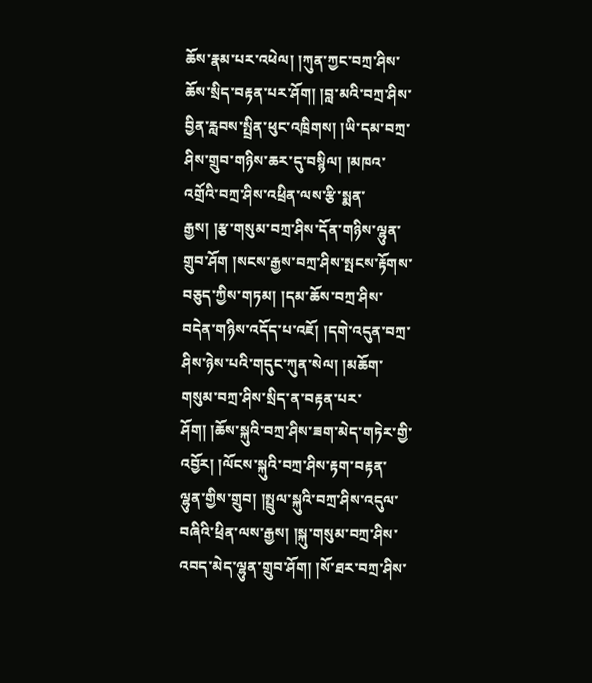ཆོས་རྣམ་པར་འཕེལ། །ཀུན་ཀྱང་བཀྲ་ཤིས་ཆོས་སྲིད་བརྟན་པར་ཤོག། །བླ་མའི་བཀྲ་ཤིས་བྱིན་རླབས་སྤྲིན་ཕུང་འཁྲིགས། །ཡི་དམ་བཀྲ་ཤིས་གྲུབ་གཉིས་ཆར་དུ་བསྙིལ། །མཁའ་འགྲོའི་བཀྲ་ཤིས་འཕྲིན་ལས་རྩི་སྨན་རྒྱས། །རྩ་གསུམ་བཀྲ་ཤིས་དོན་གཉིས་ལྷུན་གྲུབ་ཤོག །སངས་རྒྱས་བཀྲ་ཤིས་སྤངས་རྟོགས་བཅུད་ཀྱིས་གཏམ། །དམ་ཆོས་བཀྲ་ཤིས་བདེན་གཉིས་འདོད་པ་འཇོ། །དགེ་འདུན་བཀྲ་ཤིས་ཉེས་པའི་གདུང་ཀུན་སེལ། །མཆོག་གསུམ་བཀྲ་ཤིས་སྲིད་ན་བརྟན་པར་ཤོག། །ཆོས་སྐུའི་བཀྲ་ཤིས་ཟག་མེད་གཏེར་གྱི་འབྱོར། །ལོངས་སྐུའི་བཀྲ་ཤིས་རྟག་བརྟན་ལྷུན་གྱིས་གྲུབ། །སྤྲུལ་སྐུའི་བཀྲ་ཤིས་འདུལ་བཞིའི་ཕྲིན་ལས་རྒྱས། །སྐུ་གསུམ་བཀྲ་ཤིས་འབད་མེད་ལྷུན་གྲུབ་ཤོག། །སོ་ཐར་བཀྲ་ཤིས་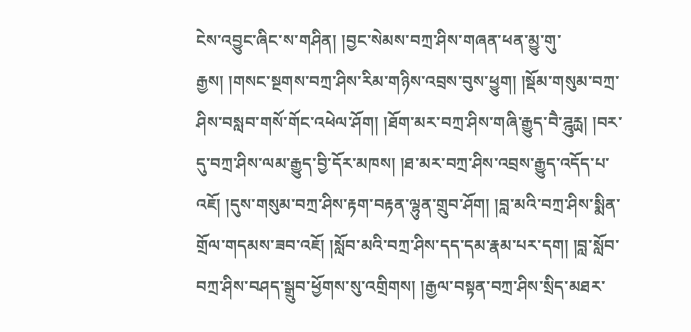ངེས་འབྱུང་ཞིང་ས་གཤིན། །བྱང་སེམས་བཀྲ་ཤིས་གཞན་ཕན་མྱུ་གུ་རྒྱས། །གསང་སྔགས་བཀྲ་ཤིས་རིམ་གཉིས་འབྲས་བུས་ཕྱུག། །སྡོམ་གསུམ་བཀྲ་ཤིས་བསླབ་གསོ་གོང་འཕེལ་ཤོག། །ཐོག་མར་བཀྲ་ཤིས་གཞི་རྒྱུད་བཻ་ཌྰུརྻ། །བར་དུ་བཀྲ་ཤིས་ལམ་རྒྱུད་བྱི་དོར་མཁས། །ཐ་མར་བཀྲ་ཤིས་འབྲས་རྒྱུད་འདོད་པ་འཇོ། །དུས་གསུམ་བཀྲ་ཤིས་རྟག་བརྟན་ལྷུན་གྲུབ་ཤོག། །བླ་མའི་བཀྲ་ཤིས་སྨིན་གྲོལ་གདམས་ཟབ་འཇོ། །སློབ་མའི་བཀྲ་ཤིས་དད་དམ་རྣམ་པར་དག། །བླ་སློབ་བཀྲ་ཤིས་བཤད་སྒྲུབ་ཕྱོགས་སུ་འགྲིགས། །རྒྱལ་བསྟན་བཀྲ་ཤིས་སྲིད་མཐར་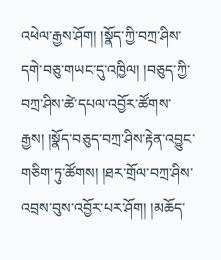འཕེལ་རྒྱས་ཤོག། །སྣོད་ཀྱི་བཀྲ་ཤིས་དགེ་བཅུ་གཡང་དུ་འཁྱིལ། །བཅུད་ཀྱི་བཀྲ་ཤིས་ཚེ་དཔལ་འབྱོར་ཚོགས་རྒྱས། །སྣོད་བཅུད་བཀྲ་ཤིས་རྟེན་འབྱུང་གཅིག་ཏུ་ཚོགས། །ཐར་གྲོལ་བཀྲ་ཤིས་འབྲས་བུས་འབྱོར་པར་ཤོག། །མཆོད་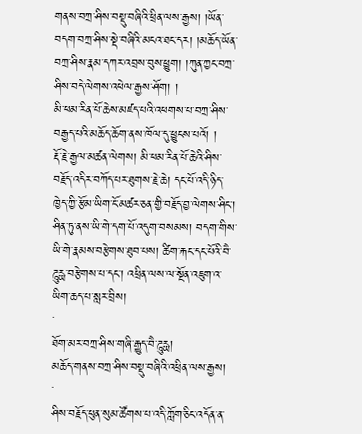གནས་བཀྲ་ཤིས་བསྡུ་བཞིའི་ཕྲིན་ལས་རྒྱས། །ཡོན་བདག་བཀྲ་ཤིས་སྡེ་བཞིའི་མངའ་ཐང་དར། །མཆོད་ཡོན་བཀྲ་ཤིས་རྣམ་དཀར་འབྲས་བུས་ཕྱུག། །ཀུན་ཀྱང་བཀྲ་ཤིས་བདེ་ལེགས་འཕེལ་རྒྱས་ཤོག། །
མི་ཕམ་རིན་པོ་ཆེས་མཛད་པའི་འཕགས་པ་བཀྲ་ཤིས་བརྒྱད་པའི་མཆོད་ཆོག་ནས་ཁོལ་དུ་ཕྱུངས་པའོ། །
རྡོ་རྗེ་རྒྱལ་མཚན་ལེགས། མི་ཕམ་རིན་པོ་ཆེའི་ཤིས་བརྗོད་འདིར་བཀོད་པར་ཐུགས་རྗེ་ཆེ། དང་པོ་འདི་ཉིད་ཁྱེད་ཀྱི་རྩོམ་ཡིག་ངོ་མཚར་ཅན་གྱི་བརྗོད་བྱ་ལེགས་ཤིང་། ཤིན་ཏུ་ནས་ཡི་གེ་དག་པོ་འདུག་བསམས། བདག་གིས་ཡི་གེ་རྣམས་བརྩེགས་ཐུབ་པས། ཚིག་རྐང་དང་པོའི་བཻ་ཌཱུརྻ་བརྩེགས་པ་དང་། འཕྲིན་ལས་ལ་སྔོན་འཇུག་འ་ཡིག་ཆད་པ་སླར་བྲིས།
་
ཐོག་མར་བཀྲ་ཤིས་གཞི་རྒྱུད་བཻ་ཌཱུརྻ།
མཆོད་གནས་བཀྲ་ཤིས་བསྡུ་བཞིའི་འཕྲིན་ལས་རྒྱས།
་
ཤིས་བརྗོད་ཕུན་སུམ་ཚོགས་པ་འདི་ཀློག་ཅིང་འདོན་ན་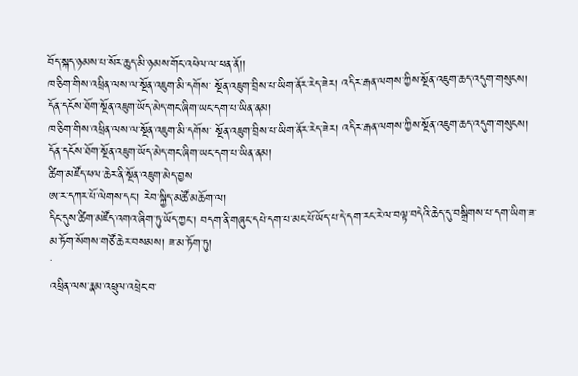བོད་སྐད་ཉམས་པ་སོར་ཆུད་མི་ཉམས་གོང་འཕེལ་ལ་ཕན་ནོ།།
ཁ་ཅིག་གིས་འཕྲིན་ལས་ལ་སྔོན་འཇུག་མི་དགོས་ སྔོན་འཇུག་བྲིས་པ་ཡིག་ནོར་རེད་ཟེར། འདིར་རྒན་ལགས་ཀྱིས་སྔོན་འཇུག་ཆད་འདུག་གསུངས། དོན་དངོས་ཐོག་སྔོན་འཇུག་ཡོད་མེད་གང་ཞིག་ཡང་དག་པ་ཡིན་ནམ།
ཁ་ཅིག་གིས་འཕྲིན་ལས་ལ་སྔོན་འཇུག་མི་དགོས་ སྔོན་འཇུག་བྲིས་པ་ཡིག་ནོར་རེད་ཟེར། འདིར་རྒན་ལགས་ཀྱིས་སྔོན་འཇུག་ཆད་འདུག་གསུངས། དོན་དངོས་ཐོག་སྔོན་འཇུག་ཡོད་མེད་གང་ཞིག་ཡང་དག་པ་ཡིན་ནམ།
ཚིག་མཛོད་ཕལ་ཆེར་ནི་སྔོན་འཇུག་མེད་བྱས
ཨ་ར་དཀར་པོ་ལེགས་དང་། རེབ་སྐྱིད་མཚོ་མཆོག་ལ།
དིང་དུས་ཚིག་མཛོད་འགའ་ཞིག་ཏུ་ཡོད་ཀྱང་། བདག་ནི་གཞུང་དཔེ་དག་པ་མང་པོ་ཡོད་པ་དེ་དག་རང་རེ་ལ་བལྟ་བདེའི་ཆེད་དུ་བསྒྲིགས་པ་དག་ཡིག་ཟ་མ་ཏོག་སོགས་གཙོ་ཆེར་བསམས། ཟ་མ་ཏོག་ཏུ།
་
འཕྲིན་ལས་རྣམ་འཕྲུལ་འཕྲེང་བ་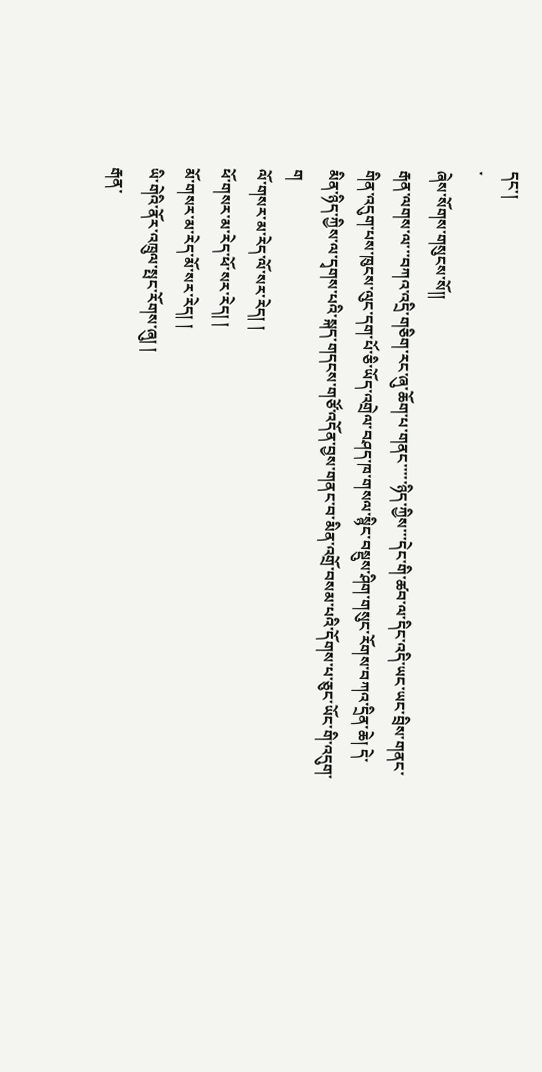དང་།
་
ཞེས་སོགས་གསུངས་སོ།།
རྒན་ལགས་ལ་་་བཀའ་འདྲི་གཅིག་རང་ཞུ་ཆོག་པ་གནང་་་་་ཉིད་ཀྱིས་་་དེང་གི་ཚབ་ལ་དིང་འདི་ཡང་ཡང་བྲིས་གནང་གིན་འདུག་པས་ཁུངས་ལུང་དག་པོ་ཅི་ཡོད་འགྲེལ་བཤད་ཁ་གསལ་སྙིང་བསྡུས་ཤིག་གསུང་རོགས་བཀའ་དྲིན་ཆེ། དེ་མིན་ཉིད་ཀྱིས་ལ་དྭགས་པའི་སྐད་གདངས་གཙོ་འདོན་བྱས་གནང་བ་མིན་འགྲོ་བསམ་པའི་དོགས་པ་ཅུང་ཡོང་གི་འདུག་ག
ལོ་གསར་མ་རེད་ལོ་སར་རེད། །
ཕོ་གསར་མ་རེད་ཕོ་སར་རེད། །
མོ་གསར་མ་རེད་མོ་སར་རེད། །
ཡི་གེའི་ནོར་འཁྲུལ་སྤང་རོགས་ཞུ། །
རྒན་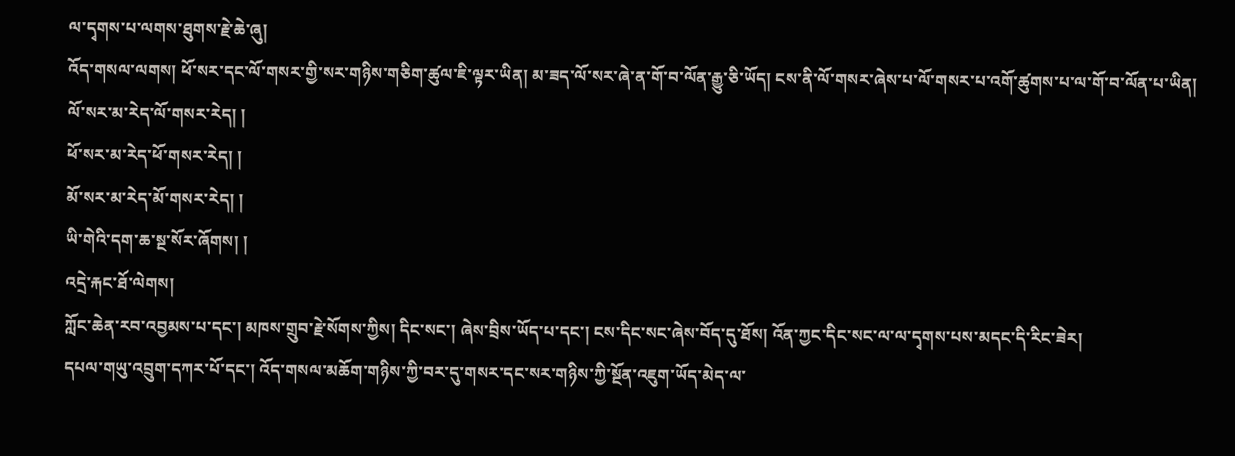ལ་དྭགས་པ་ལགས་ཐུགས་རྗེ་ཆེ་ཞུ།
འོད་གསལ་ལགས། ཕོ་སར་དང་ལོ་གསར་གྱི་སར་གཉིས་གཅིག་ཚུལ་ཇི་ལྟར་ཡིན། མ་ཟད་ལོ་སར་ཞེ་ན་གོ་བ་ལོན་རྒྱུ་ཅི་ཡོད། ངས་ནི་ལོ་གསར་ཞེས་པ་ལོ་གསར་པ་འགོ་ཚུགས་པ་ལ་གོ་བ་ལོན་པ་ཡིན།
ལོ་སར་མ་རེད་ལོ་གསར་རེད། །
ཕོ་སར་མ་རེད་ཕོ་གསར་རེད། །
མོ་སར་མ་རེད་མོ་གསར་རེད། །
ཡི་གེའི་དག་ཆ་སྔ་སོར་ཞོགས། །
འདྲེ་རྐང་ཐོ་ལེགས།
ཀློང་ཆེན་རབ་འབྱམས་པ་དང་། མཁས་གྲུབ་རྗེ་སོགས་ཀྱིས། དིང་སང་། ཞེས་བྲིས་ཡོད་པ་དང་། ངས་དིང་སང་ཞེས་བོད་དུ་ཐོས། འོན་ཀྱང་དིང་སང་ལ་ལ་དྭགས་པས་མདང་དི་རིང་ཟེར།
དཔལ་གཡུ་འབྲུག་དཀར་པོ་དང་། འོད་གསལ་མཆོག་གཉིས་ཀྱི་བར་དུ་གསར་དང་སར་གཉིས་ཀྱི་སྔོན་འཇུག་ཡོད་མེད་ལ་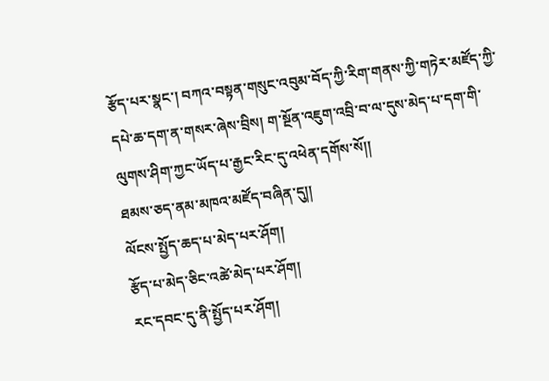རྩོད་པར་སྣང་། བཀའ་བསྟན་གསུང་འབུམ་བོད་ཀྱི་རིག་གནས་ཀྱི་གཏེར་མཛོད་ཀྱི་དཔེ་ཆ་དག་ན་གསར་ཞེས་བྲིས། ག་སྔོན་འཇུག་འབྲི་བ་ལ་དུས་མེད་པ་དག་གི་ལུགས་ཤིག་ཀྱང་ཡོད་པ་རྒྱང་རིང་དུ་འཕེན་དགོས་སོ།།
ཐམས་ཅད་ནམ་མཁའ་མཛོད་བཞིན་དུ།།
ལོངས་སྤྱོད་ཆད་པ་མེད་པར་ཤོག།
རྩོད་པ་མེད་ཅིང་འཚེ་མེད་པར་ཤོག།
རང་དབང་དུ་ནི་སྤྱོད་པར་ཤོག།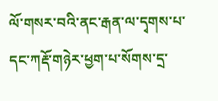ལོ་གསར་བའི་ནང་རྒན་ལ་དྭགས་པ་དང་ཀརྡོ་གཉེར་ཕྱག་པ་སོགས་དྲ་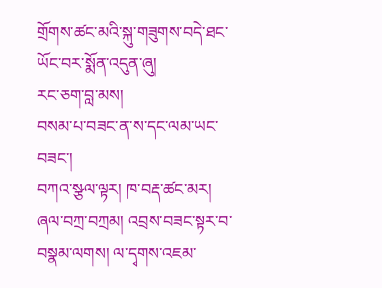གྲོགས་ཚང་མའི་སྐུ་གཟུགས་བདེ་ཐང་ཡོང་བར་སྨོན་འདུན་ཞུ།
རང་ཅག་བླ་མས།
བསམ་པ་བཟང་ན་ས་དང་ལམ་ཡང་བཟང་།
བཀའ་སྩལ་ལྟར། ཁ་བརྡ་ཚང་མར། ཞལ་བཀྲ་བཀྲམ། འབྲས་བཟང་སྟར་བ་བསྣམ་ལགས། ལ་དྭགས་འཇམ་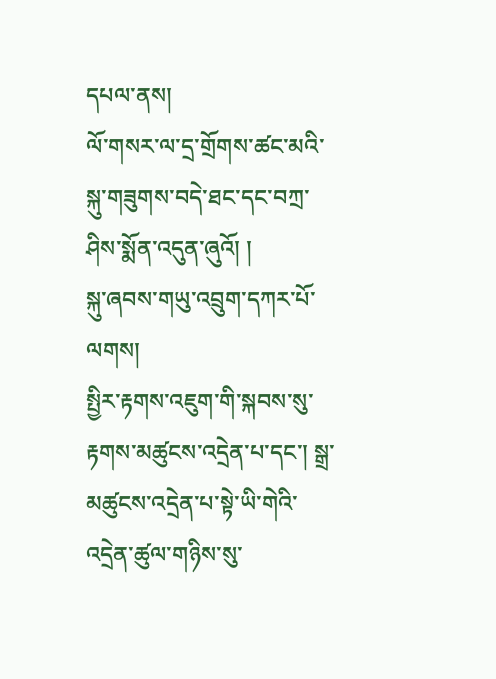དཔལ་ནས།
ལོ་གསར་ལ་དྲ་གྲོགས་ཚང་མའི་སྐུ་གཟུགས་བདེ་ཐང་དང་བཀྲ་ཤིས་སྨོན་འདུན་ཞུའོ། །
སྐུ་ཞབས་གཡུ་འབྲུག་དཀར་པོ་ལགས།
སྤྱིར་རྟགས་འཇུག་གི་སྐབས་སུ་རྟགས་མཚུངས་འདྲེན་པ་དང་། སྒྲ་མཚུངས་འདྲེན་པ་སྟེ་ཡི་གེའི་འདྲེན་ཚུལ་གཉིས་སུ་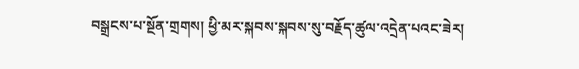བསྒྲངས་པ་སྔོན་གྲགས། ཕྱི་མར་སྐབས་སྐབས་སུ་བརྗོད་ཚུལ་འདྲེན་པའང་ཟེར།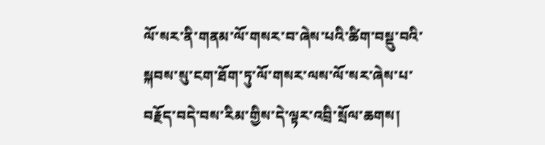ལོ་སར་ནི་གནམ་ལོ་གསར་བ་ཞེས་པའི་ཚིག་བསྡུ་བའི་སྐབས་སུ་ངག་ཐོག་ཏུ་ལོ་གསར་ལས་ལོ་སར་ཞེས་པ་བརྗོད་བདེ་བས་རིམ་གྱིས་དེ་ལྟར་འབྲི་སྲོལ་ཆགས།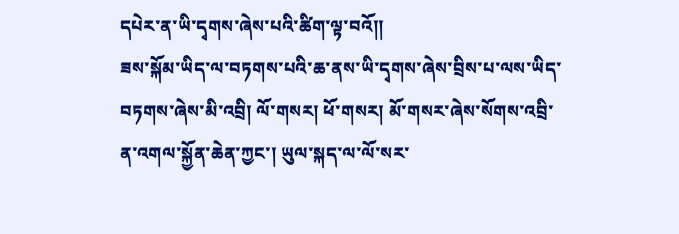དཔེར་ན་ཡི་དྭགས་ཞེས་པའི་ཚིག་ལྟ་བའོ།།
ཟས་སྐོམ་ཡིད་ལ་བཏགས་པའི་ཆ་ནས་ཡི་དྭགས་ཞེས་བྲིས་པ་ལས་ཡིད་བཏགས་ཞེས་མི་འབྲི། ལོ་གསར། ཕོ་གསར། མོ་གསར་ཞེས་སོགས་འབྲི་ན་འགལ་སྐྱོན་ཆེན་ཀྱང་། ཡུལ་སྐད་ལ་ལོ་སར་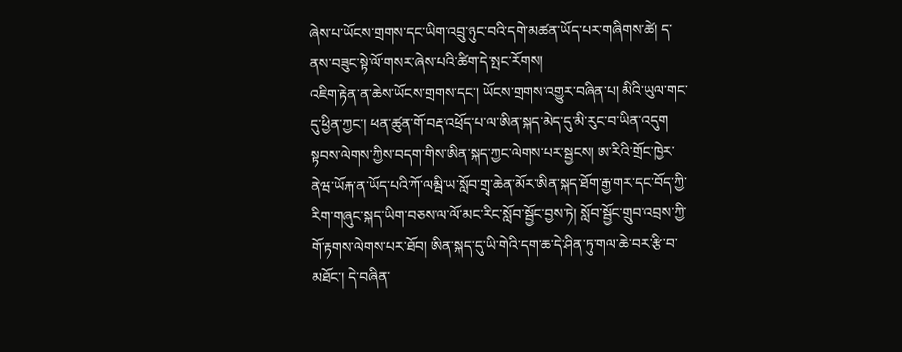ཞེས་པ་ཡོངས་གྲགས་དང་ཡིག་འབྲུ་ཉུང་བའི་དགེ་མཚན་ཡོད་པར་གཞིགས་ཚེ། ད་ནས་བཟུང་སྟེ་ལོ་གསར་ཞེས་པའི་ཚིག་དེ་སྤང་རོགས།
འཇིག་རྟེན་ན་ཆེས་ཡོངས་གྲགས་དང་། ཡོངས་གྲགས་འགྱུར་བཞིན་པ། མིའི་ཡུལ་གང་དུ་ཕྱིན་ཀྱང་། ཕན་ཚུན་གོ་བརྡ་འཕྲོད་པ་ལ་ཨིན་སྐད་མེད་དུ་མི་རུང་བ་ཡིན་འདུག སྟབས་ལེགས་ཀྱིས་བདག་གིས་ཨིན་སྐད་ཀྱང་ལེགས་པར་སྦྱངས། ཨ་རིའི་གྲོང་ཁྱེར་ནེཝ་ཡོརྐ་ན་ཡོད་པའི་ཀོ་ལམྦི་ཡ་སློབ་གྲྭ་ཆེན་མོར་ཨིན་སྐད་ཐོག་རྒྱ་གར་དང་བོད་ཀྱི་རིག་གཞུང་སྐད་ཡིག་བཅས་ལ་ལོ་མང་རིང་སློབ་སྦྱོང་བྱས་ཏེ། སློབ་སྦྱོང་གྲུབ་འབྲས་ཀྱི་གོ་རྟགས་ལེགས་པར་ཐོབ། ཨིན་སྐད་དུ་ཡི་གེའི་དག་ཆ་དེ་ཤིན་ཏུ་གལ་ཆེ་བར་རྩི་བ་མཐོང་། དེ་བཞིན་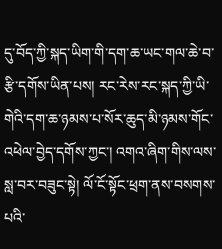དུ་བོད་ཀྱི་སྐད་ཡིག་གི་དག་ཆ་ཡང་གལ་ཆེ་བ་རྩི་དགོས་ཡིན་པས། རང་རེས་རང་སྐད་ཀྱི་ཡི་གེའི་དག་ཆ་ཉམས་པ་སོར་ཆུད་མི་ཉམས་གོང་འཕེལ་བྱེད་དགོས་ཀྱང་། འགའ་ཞིག་གིས་ལས་སླ་བར་བཟུང་སྟེ། ལོ་ངོ་སྟོང་ཕྲག་ནས་བསགས་པའི་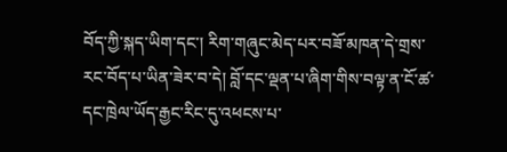བོད་ཀྱི་སྐད་ཡིག་དང་། རིག་གཞུང་མེད་པར་བཟོ་མཁན་དེ་གྲས་རང་བོད་པ་ཡིན་ཟེར་བ་དེ། བློ་དང་ལྡན་པ་ཞིག་གིས་བལྟ་ན་ངོ་ཚ་དང་ཁྲེལ་ཡོད་རྒྱང་རིང་དུ་འཕངས་པ་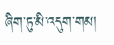ཞིག་ཏུ་མི་འདུག་གམ།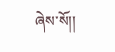ཞེས་སོ།།